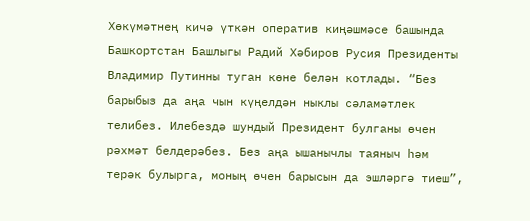Хөкүмәтнең кичә үткән оператив киңәшмәсе башында Башкортстан Башлыгы Радий Хәбиров Русия Президенты Владимир Путинны туган көне белән котлады. “Без барыбыз да аңа чын күңелдән ныклы сәламәтлек телибез. Илебездә шундый Президент булганы өчен рәхмәт белдерәбез. Без аңа ышанычлы таяныч һәм терәк булырга, моның өчен барысын да эшләргә тиеш”,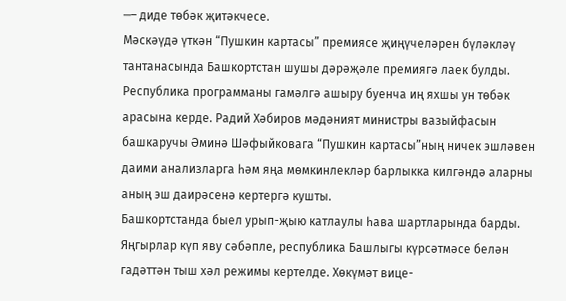─– диде төбәк җитәкчесе.
Мәскәүдә үткән “Пушкин картасы” премиясе җиңүчеләрен бүләкләү тантанасында Башкортстан шушы дәрәҗәле премиягә лаек булды. Республика программаны гамәлгә ашыру буенча иң яхшы ун төбәк арасына керде. Радий Хәбиров мәдәният министры вазыйфасын башкаручы Әминә Шәфыйковага “Пушкин картасы”ның ничек эшләвен даими анализларга һәм яңа мөмкинлекләр барлыкка килгәндә аларны аның эш даирәсенә кертергә кушты.
Башкортстанда быел урып-җыю катлаулы һава шартларында барды. Яңгырлар күп яву сәбәпле, республика Башлыгы күрсәтмәсе белән гадәттән тыш хәл режимы кертелде. Хөкүмәт вице-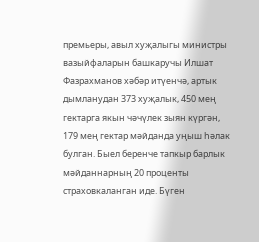премьеры, авыл хуҗалыгы министры вазыйфаларын башкаручы Илшат Фазрахманов хәбәр итүенчә, артык дымланудан 373 хуҗалык, 450 мең гектарга якын чәчүлек зыян күргән, 179 мең гектар мәйданда уңыш һәлак булган. Быел беренче тапкыр барлык мәйданнарның 20 проценты страховкаланган иде. Бүген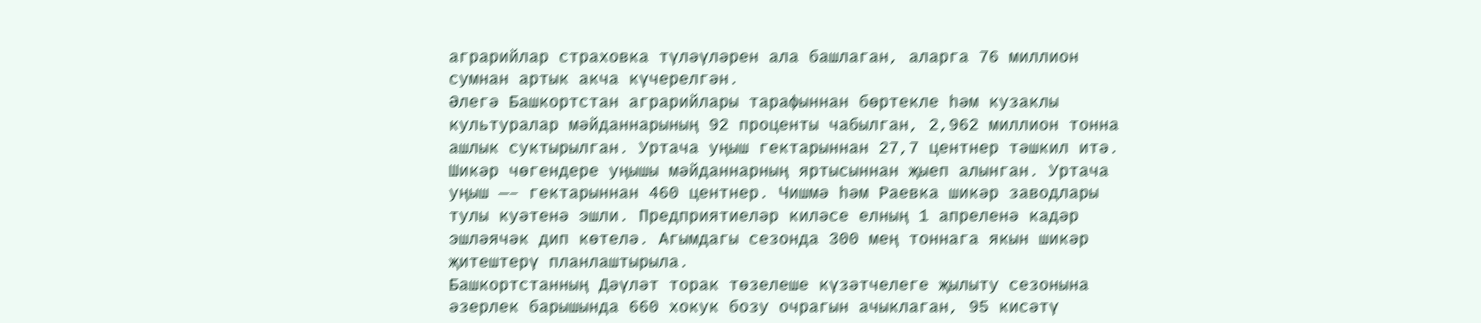аграрийлар страховка түләүләрен ала башлаган, аларга 76 миллион сумнан артык акча күчерелгән.
Әлегә Башкортстан аграрийлары тарафыннан бөртекле һәм кузаклы культуралар мәйданнарының 92 проценты чабылган, 2,962 миллион тонна ашлык суктырылган. Уртача уңыш гектарыннан 27,7 центнер тәшкил итә. Шикәр чөгендере уңышы мәйданнарның яртысыннан җыеп алынган. Уртача уңыш ─– гектарыннан 460 центнер. Чишмә һәм Раевка шикәр заводлары тулы куәтенә эшли. Предприятиеләр киләсе елның 1 апреленә кадәр эшләячәк дип көтелә. Агымдагы сезонда 300 мең тоннага якын шикәр җитештерү планлаштырыла.
Башкортстанның Дәүләт торак төзелеше күзәтчелеге җылыту сезонына әзерлек барышында 660 хокук бозу очрагын ачыклаган, 95 кисәтү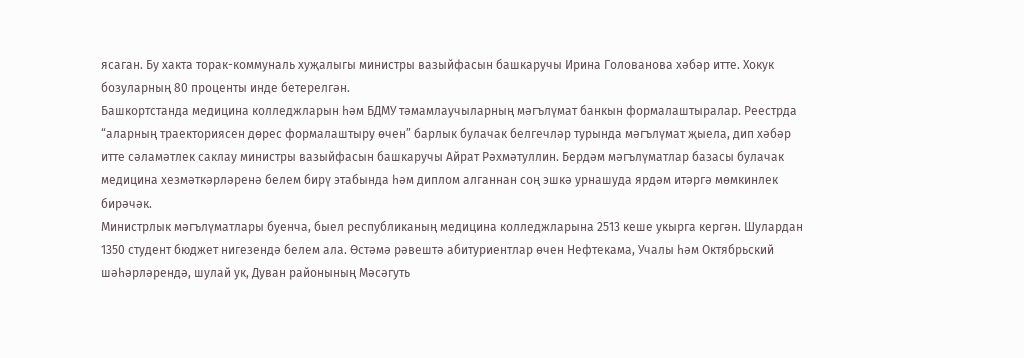ясаган. Бу хакта торак-коммуналь хуҗалыгы министры вазыйфасын башкаручы Ирина Голованова хәбәр итте. Хокук бозуларның 80 проценты инде бетерелгән.
Башкортстанда медицина колледжларын һәм БДМУ тәмамлаучыларның мәгълүмат банкын формалаштыралар. Реестрда “аларның траекториясен дөрес формалаштыру өчен” барлык булачак белгечләр турында мәгълүмат җыела, дип хәбәр итте сәламәтлек саклау министры вазыйфасын башкаручы Айрат Рәхмәтуллин. Бердәм мәгълүматлар базасы булачак медицина хезмәткәрләренә белем бирү этабында һәм диплом алганнан соң эшкә урнашуда ярдәм итәргә мөмкинлек бирәчәк.
Министрлык мәгълүматлары буенча, быел республиканың медицина колледжларына 2513 кеше укырга кергән. Шулардан 1350 студент бюджет нигезендә белем ала. Өстәмә рәвештә абитуриентлар өчен Нефтекама, Учалы һәм Октябрьский шәһәрләрендә, шулай ук, Дуван районының Мәсәгуть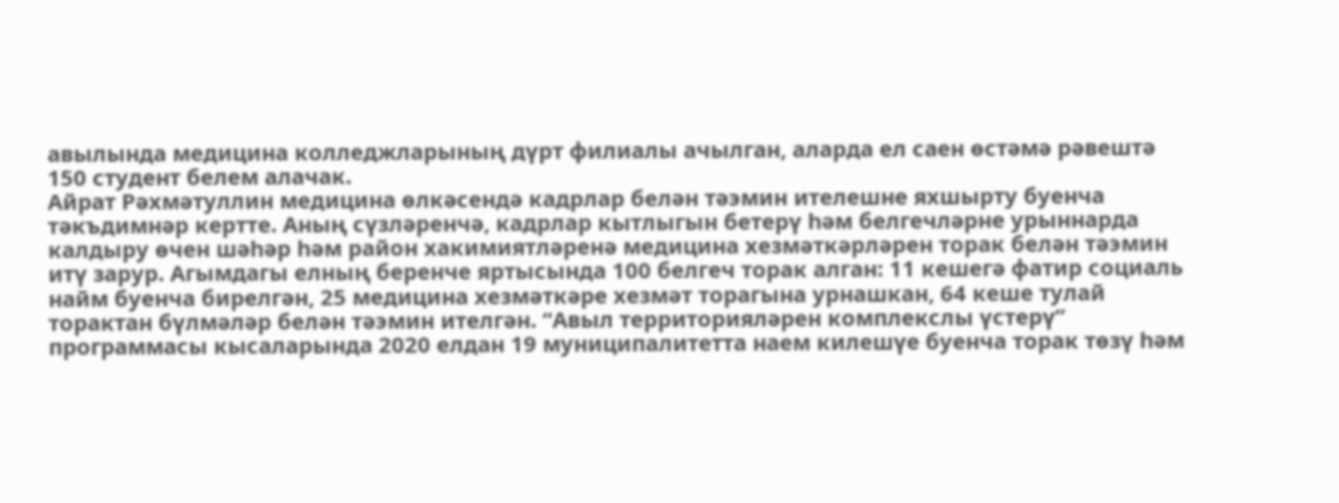авылында медицина колледжларының дүрт филиалы ачылган, аларда ел саен өстәмә рәвештә 150 студент белем алачак.
Айрат Рәхмәтуллин медицина өлкәсендә кадрлар белән тәэмин ителешне яхшырту буенча тәкъдимнәр кертте. Аның сүзләренчә, кадрлар кытлыгын бетерү һәм белгечләрне урыннарда калдыру өчен шәһәр һәм район хакимиятләренә медицина хезмәткәрләрен торак белән тәэмин итү зарур. Агымдагы елның беренче яртысында 100 белгеч торак алган: 11 кешегә фатир социаль найм буенча бирелгән, 25 медицина хезмәткәре хезмәт торагына урнашкан, 64 кеше тулай торактан бүлмәләр белән тәэмин ителгән. “Авыл территорияләрен комплекслы үстерү” программасы кысаларында 2020 елдан 19 муниципалитетта наем килешүе буенча торак төзү һәм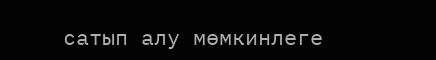сатып алу мөмкинлеге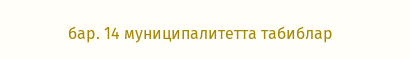бар. 14 муниципалитетта табиблар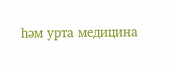һәм урта медицина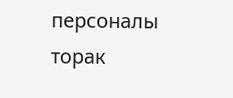персоналы торак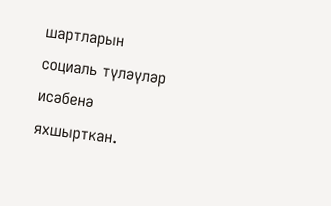шартларын социаль түләүләр исәбенә яхшырткан.